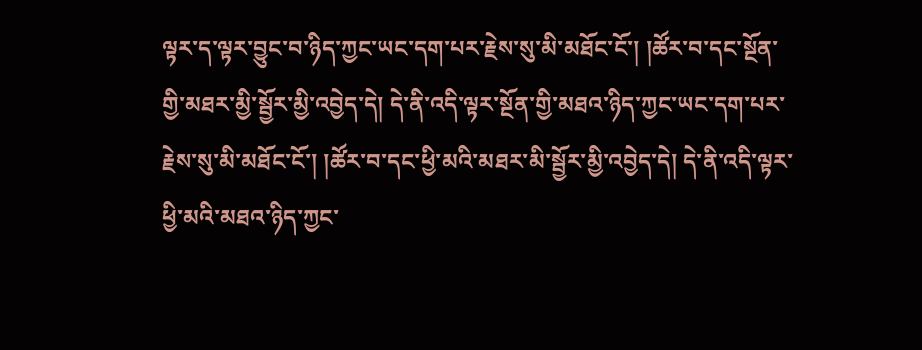ལྟར་ད་ལྟར་བྱུང་བ་ཉིད་ཀྱང་ཡང་དག་པར་རྗེས་སུ་མི་མཐོང་ངོ་། །ཚོར་བ་དང་སྔོན་གྱི་མཐར་མྱི་སྦྱོར་མྱི་འབྱེད་དེ། དེ་ནི་འདི་ལྟར་སྔོན་གྱི་མཐའ་ཉིད་ཀྱང་ཡང་དག་པར་རྗེས་སུ་མི་མཐོང་ངོ་། །ཚོར་བ་དང་ཕྱི་མའི་མཐར་མི་སྦྱོར་མྱི་འབྱེད་དེ། དེ་ནི་འདི་ལྟར་ཕྱི་མའི་མཐའ་ཉིད་ཀྱང་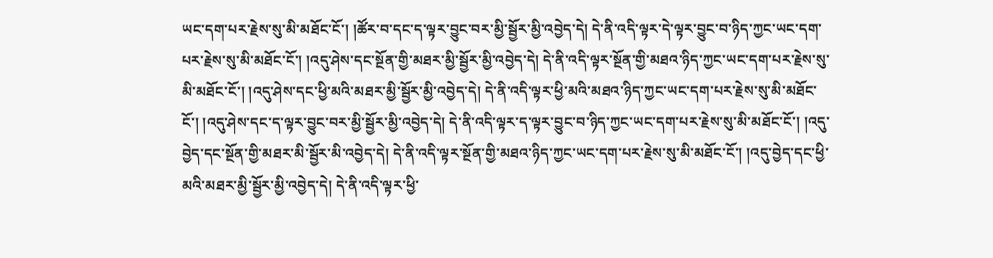ཡང་དག་པར་རྗེས་སུ་མི་མཐོང་ངོ་། །ཚོར་བ་དང་ད་ལྟར་བྱུང་བར་མྱི་སྦྱོར་མྱི་འབྱེད་དེ། དེ་ནི་འདི་ལྟར་དེ་ལྟར་བྱུང་བ་ཉིད་ཀྱང་ཡང་དག་པར་རྗེས་སུ་མི་མཐོང་ངོ་། །འདུ་ཤེས་དང་སྔོན་གྱི་མཐར་མྱི་སྦྱོར་མྱི་འབྱེད་དེ། དེ་ནི་འདི་ལྟར་སྔོན་གྱི་མཐའ་ཉིད་ཀྱང་ཡང་དག་པར་རྗེས་སུ་མི་མཐོང་ངོ་། །འདུ་ཤེས་དང་ཕྱི་མའི་མཐར་མྱི་སྦྱོར་མྱི་འབྱེད་དེ། དེ་ནི་འདི་ལྟར་ཕྱི་མའི་མཐའ་ཉིད་ཀྱང་ཡང་དག་པར་རྗེས་སུ་མི་མཐོང་ངོ་། །འདུ་ཤེས་དང་ད་ལྟར་བྱུང་བར་མྱི་སྦྱོར་མྱི་འབྱེད་དེ། དེ་ནི་འདི་ལྟར་ད་ལྟར་བྱུང་བ་ཉིད་ཀྱང་ཡང་དག་པར་རྗེས་སུ་མི་མཐོང་ངོ་། །འདུ་བྱེད་དང་སྔོན་གྱི་མཐར་མི་སྦྱོར་མི་འབྱེད་དེ། དེ་ནི་འདི་ལྟར་སྔོན་གྱི་མཐའ་ཉིད་ཀྱང་ཡང་དག་པར་རྗེས་སུ་མི་མཐོང་ངོ་། །འདུ་བྱེད་དང་ཕྱི་མའི་མཐར་མྱི་སྦྱོར་མྱི་འབྱེད་དེ། དེ་ནི་འདི་ལྟར་ཕྱི་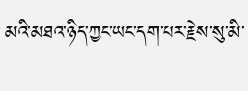མའི་མཐའ་ཉིད་ཀྱང་ཡང་དག་པར་རྗེས་སུ་མི་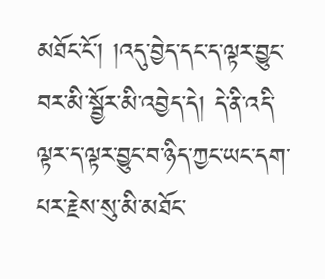མཐོང་ངོ་། །འདུ་བྱེད་དང་ད་ལྟར་བྱུང་བར་མི་སྦྱོར་མི་འབྱེད་དེ། དེ་ནི་འདི་ལྟར་ད་ལྟར་བྱུང་བ་ཉིད་ཀྱང་ཡང་དག་པར་རྗེས་སུ་མི་མཐོང་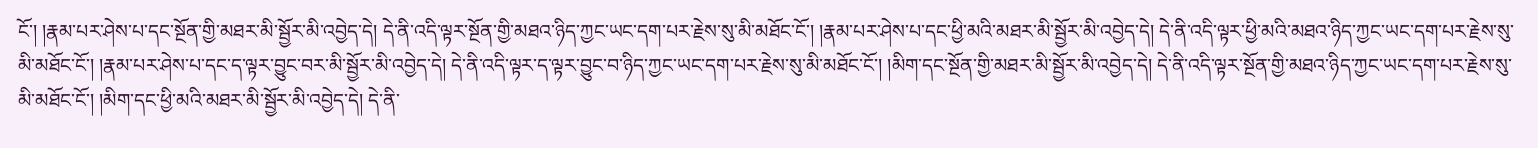ངོ་། །རྣམ་པར་ཤེས་པ་དང་སྔོན་གྱི་མཐར་མི་སྦྱོར་མི་འབྱེད་དེ། དེ་ནི་འདི་ལྟར་སྔོན་གྱི་མཐའ་ཉིད་ཀྱང་ཡང་དག་པར་རྗེས་སུ་མི་མཐོང་ངོ་། །རྣམ་པར་ཤེས་པ་དང་ཕྱི་མའི་མཐར་མི་སྦྱོར་མི་འབྱེད་དེ། དེ་ནི་འདི་ལྟར་ཕྱི་མའི་མཐའ་ཉིད་ཀྱང་ཡང་དག་པར་རྗེས་སུ་མི་མཐོང་ངོ་། །རྣམ་པར་ཤེས་པ་དང་ད་ལྟར་བྱུང་བར་མི་སྦྱོར་མི་འབྱེད་དེ། དེ་ནི་འདི་ལྟར་ད་ལྟར་བྱུང་བ་ཉིད་ཀྱང་ཡང་དག་པར་རྗེས་སུ་མི་མཐོང་ངོ་། །མིག་དང་སྔོན་གྱི་མཐར་མི་སྦྱོར་མི་འབྱེད་དེ། དེ་ནི་འདི་ལྟར་སྔོན་གྱི་མཐའ་ཉིད་ཀྱང་ཡང་དག་པར་རྗེས་སུ་མི་མཐོང་ངོ་། །མིག་དང་ཕྱི་མའི་མཐར་མི་སྦྱོར་མི་འབྱེད་དེ། དེ་ནི་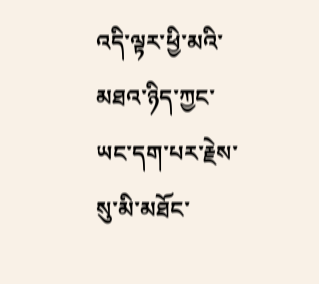འདི་ལྟར་ཕྱི་མའི་མཐའ་ཉིད་ཀྱང་ཡང་དག་པར་རྗེས་སུ་མི་མཐོང་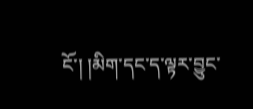ངོ་། །མིག་དང་ད་ལྟར་བྱུང་